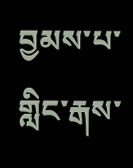བྱམས་པ་གླིང་རྒས་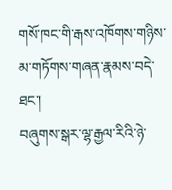གསོ་ཁང་གི་རྒས་འཁོགས་གཉིས་མ་གཏོགས་གཞན་རྣམས་བདེ་ཐང་།
བཞུགས་སྒར་ལྷ་རྒྱལ་རིའི་ཉེ་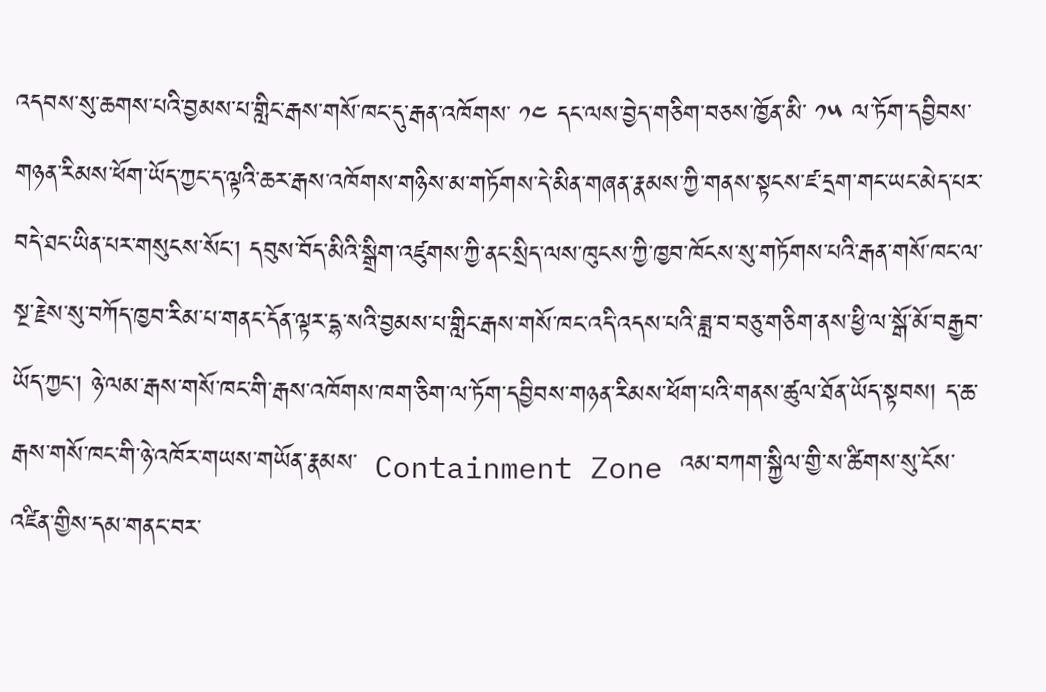འདབས་སུ་ཆགས་པའི་བྱམས་པ་གླིང་རྒས་གསོ་ཁང་དུ་རྒན་འཁོགས་ ༡༤ དང་ལས་བྱེད་གཅིག་བཅས་ཁྱོན་མི་ ༡༥ ལ་ཏོག་དབྱིབས་གཉན་རིམས་ཕོག་ཡོད་ཀྱང་ད་ལྟའི་ཆར་རྒས་འཁོགས་གཉིས་མ་གཏོགས་དེ་མིན་གཞན་རྣམས་ཀྱི་གནས་སྟངས་ཛ་དྲག་གང་ཡང་མེད་པར་བདེ་ཐང་ཡིན་པར་གསུངས་སོང་། དབུས་བོད་མིའི་སྒྲིག་འཛུགས་ཀྱི་ནང་སྲིད་ལས་ཁུངས་ཀྱི་ཁྱབ་ཁོངས་སུ་གཏོགས་པའི་རྒན་གསོ་ཁང་ལ་སྔ་རྗེས་སུ་བཀོད་ཁྱབ་རིམ་པ་གནང་དོན་ལྟར་དྷ་སའི་བྱམས་པ་གླིང་རྒས་གསོ་ཁང་འདི་འདས་པའི་ཟླ་བ་བཅུ་གཅིག་ནས་ཕྱི་ལ་སྒོ་མོ་བརྒྱབ་ཡོད་ཀྱང་། ཉེ་ལམ་རྒས་གསོ་ཁང་གི་རྒས་འཁོགས་ཁག་ཅིག་ལ་ཏོག་དབྱིབས་གཉན་རིམས་ཕོག་པའི་གནས་ཚུལ་ཐོན་ཡོད་སྟབས། ད་ཆ་རྒས་གསོ་ཁང་གི་ཉེ་འཁོར་གཡས་གཡོན་རྣམས་  Containment Zone འམ་བཀག་སྐྱིལ་གྱི་ས་ཚིགས་སུ་ངོས་འཛིན་གྱིས་དམ་གནང་བར་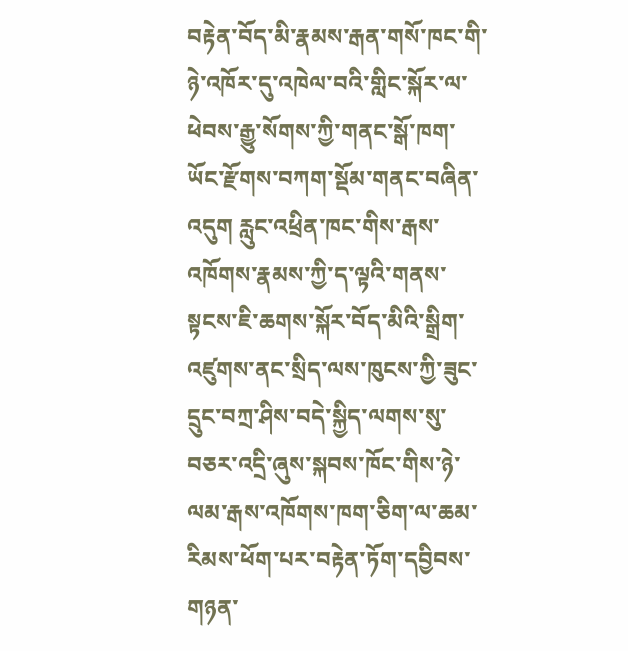བརྟེན་བོད་མི་རྣམས་རྒན་གསོ་ཁང་གི་ཉེ་འཁོར་དུ་འཁེལ་བའི་གླིང་སྐོར་ལ་ཕེབས་རྒྱུ་སོགས་ཀྱི་གནང་སྒོ་ཁག་ཡོང་རྫོགས་བཀག་སྡོམ་གནང་བཞིན་འདུག རླུང་འཕྲིན་ཁང་གིས་རྒས་འཁོགས་རྣམས་ཀྱི་ད་ལྟའི་གནས་སྟངས་ཇི་ཆགས་སྐོར་བོད་མིའི་སྒྲིག་འཛུགས་ནང་སྲིད་ལས་ཁུངས་ཀྱི་ཟུང་དྲུང་བཀྲ་ཤིས་བདེ་སྐྱིད་ལགས་སུ་བཅར་འདྲི་ཞུས་སྐབས་ཁོང་གིས་ཉེ་ལམ་རྒས་འཁོགས་ཁག་ཅིག་ལ་ཆམ་རིམས་ཕོག་པར་བརྟེན་ཏོག་དབྱིབས་གཉན་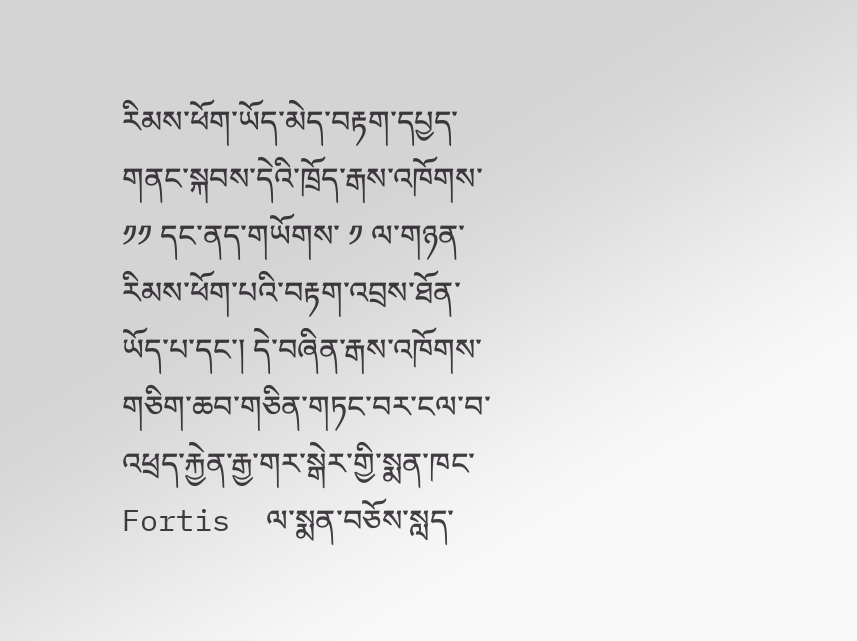རིམས་ཕོག་ཡོད་མེད་བརྟག་དཔྱད་གནང་སྐབས་དེའི་ཁྲོད་རྒས་འཁོགས་ ༡༡ དང་ནད་གཡོགས་ ༡ ལ་གཉན་རིམས་ཕོག་པའི་བརྟག་འབྲས་ཐོན་ཡོད་པ་དང་། དེ་བཞིན་རྒས་འཁོགས་གཅིག་ཆབ་གཅིན་གཏང་བར་ངལ་བ་འཕྲད་རྐྱེན་རྒྱ་གར་སྒེར་གྱི་སྨན་ཁང་ Fortis  ལ་སྨན་བཅོས་སླད་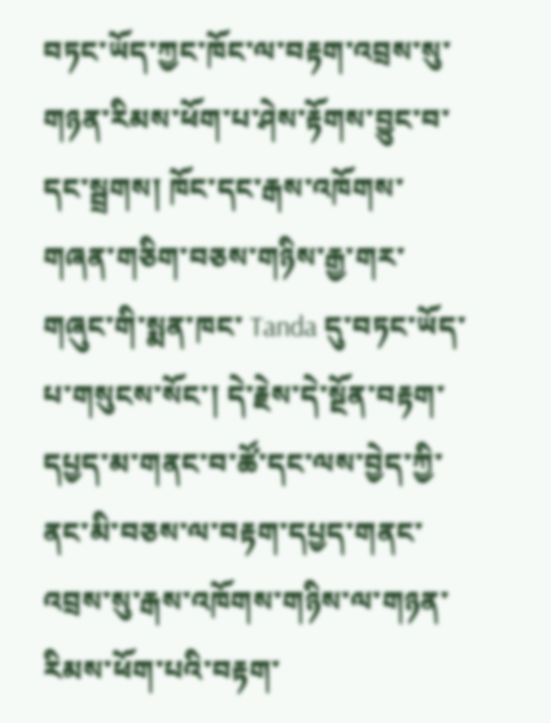བཏང་ཡོད་ཀྱང་ཁོང་ལ་བརྟག་འབྲས་སུ་གཉན་རིམས་ཕོག་པ་ཤེས་རྟོགས་བྱུང་བ་དང་སྦྲགས། ཁོང་དང་རྒས་འཁོགས་གཞན་གཅིག་བཅས་གཉིས་རྒྱ་གར་གཞུང་གི་སྨན་ཁང་ Tanda དུ་བཏང་ཡོད་པ་གསུངས་སོང་། དེ་རྗེས་དེ་སྔོན་བརྟག་དཔྱད་མ་གནང་བ་ཚོ་དང་ལས་བྱེད་ཀྱི་ནང་མི་བཅས་ལ་བརྟག་དཔྱད་གནང་འབྲས་སུ་རྒས་འཁོགས་གཉིས་ལ་གཉན་རིམས་ཕོག་པའི་བརྟག་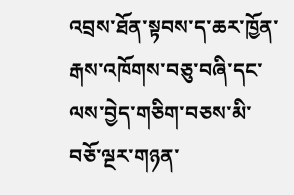འབྲས་ཐོན་སྟབས་ད་ཆར་ཁྱོན་རྒས་འཁོགས་བཅུ་བཞི་དང་ལས་བྱེད་གཅིག་བཅས་མི་བཅོ་ལྔར་གཉན་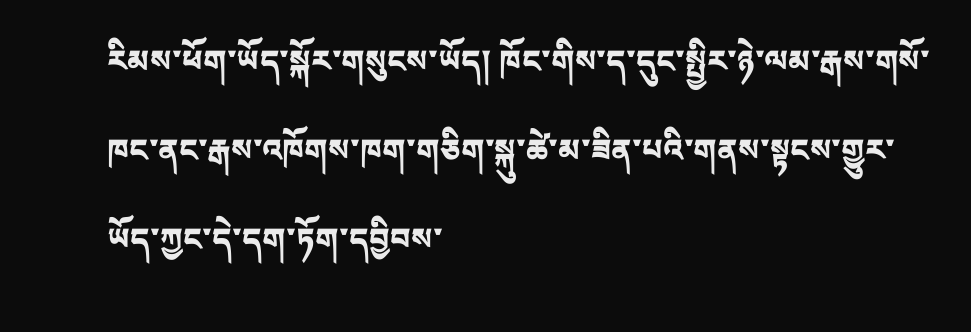རིམས་ཕོག་ཡོད་སྐོར་གསུངས་ཡོད། ཁོང་གིས་ད་དུང་སྤྱིར་ཉེ་ལམ་རྒས་གསོ་ཁང་ནང་རྒས་འཁོགས་ཁག་གཅིག་སྐུ་ཚེ་མ་ཟིན་པའི་གནས་སྟངས་གྱུར་ཡོད་ཀྱང་དེ་དག་ཏོག་དབྱིབས་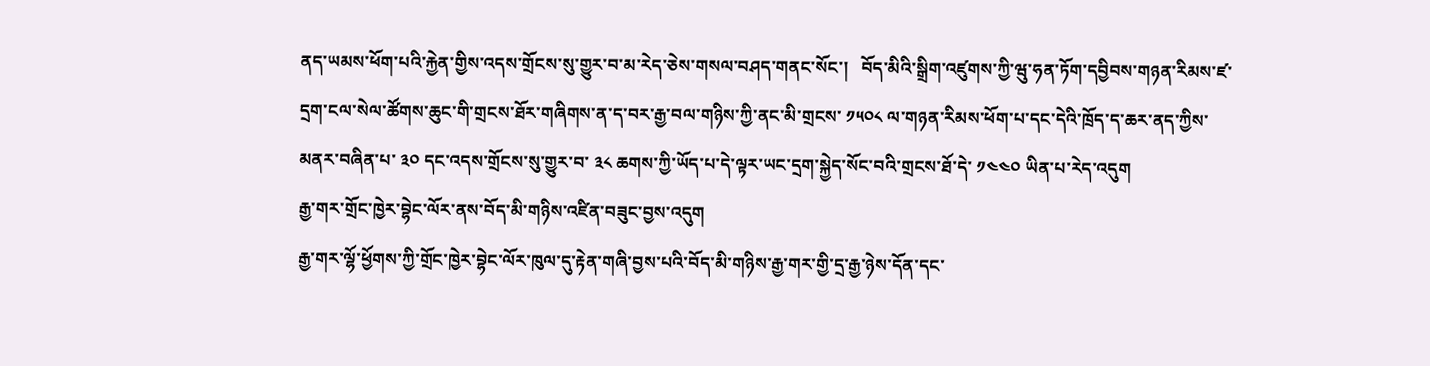ནད་ཡམས་ཕོག་པའི་རྐྱེན་གྱིས་འདས་གྲོངས་སུ་གྱུར་བ་མ་རེད་ཅེས་གསལ་བཤད་གནང་སོང་།   བོད་མིའི་སྒྲིག་འཛུགས་ཀྱི་ཝུ་ཧན་ཏོག་དབྱིབས་གཉན་རིམས་ཛ་དྲག་ངལ་སེལ་ཚོགས་ཆུང་གི་གྲངས་ཐོར་གཞིགས་ན་ད་བར་རྒྱ་བལ་གཉིས་ཀྱི་ནང་མི་གྲངས་ ༡༥༠༨ ལ་གཉན་རིམས་ཕོག་པ་དང་དེའི་ཁྲོད་ད་ཆར་ནད་ཀྱིས་མནར་བཞིན་པ་ ༣༠ དང་འདས་གྲོངས་སུ་གྱུར་བ་ ༣༨ ཆགས་ཀྱི་ཡོད་པ་དེ་ལྟར་ཡང་དྲག་སྐྱེད་སོང་བའི་གྲངས་ཐོ་དེ་ ༡༤༤༠ ཡིན་པ་རེད་འདུག
རྒྱ་གར་གྲོང་ཁྱེར་བྷེང་ལོར་ནས་བོད་མི་གཉིས་འཛིན་བཟུང་བྱས་འདུག
རྒྱ་གར་ལྷོ་ཕྱོགས་ཀྱི་གྲོང་ཁྱེར་བྷེང་ལོར་ཁུལ་དུ་རྟེན་གཞི་བྱས་པའི་བོད་མི་གཉིས་རྒྱ་གར་གྱི་དྲ་རྒྱ་ཉེས་དོན་དང་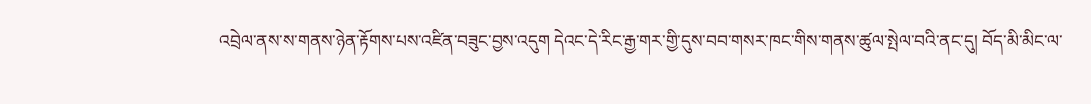འབྲེལ་ནས་ས་གནས་ཉེན་རྟོགས་པས་འཛིན་བཟུང་བྱས་འདུག དེའང་དེ་རིང་རྒྱ་གར་གྱི་དུས་བབ་གསར་ཁང་གིས་གནས་ཚུལ་སྤེལ་བའི་ནང་དུ། བོད་མི་མིང་ལ་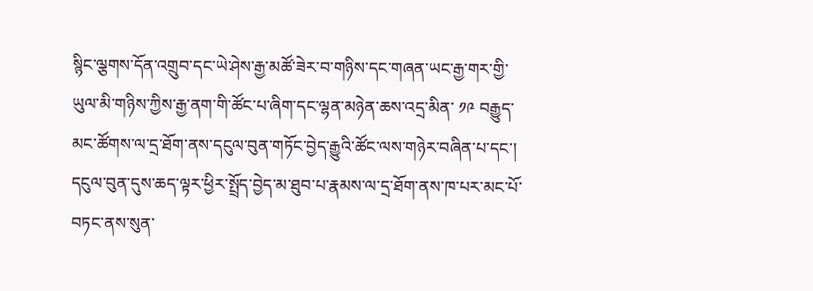སྙིང་ལྕགས་དོན་འགྲུབ་དང་ཡེ་ཤེས་རྒྱ་མཚོ་ཟེར་བ་གཉིས་དང་གཞན་ཡང་རྒྱ་གར་གྱི་ཡུལ་མི་གཉིས་ཀྱིས་རྒྱ་ནག་གི་ཚོང་པ་ཞིག་དང་ལྷན་མཉེན་ཆས་འདྲ་མིན་ ༡༩ བརྒྱུད་མང་ཚོགས་ལ་དྲ་ཐོག་ནས་དངུལ་བུན་གཏོང་བྱེད་རྒྱུའི་ཚོང་ལས་གཉེར་བཞིན་པ་དང་། དངུལ་བུན་དུས་ཆད་ལྟར་ཕྱིར་སྤྲོད་བྱེད་མ་ཐུབ་པ་རྣམས་ལ་དྲ་ཐོག་ནས་ཁ་པར་མང་པོ་བཏང་ནས་སུན་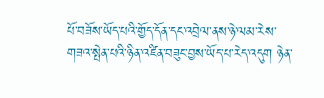པོ་བཟོས་ཡོད་པའི་གྱོད་དོན་དང་འབྲེལ་ནས་ཉེ་ལམ་རེས་གཟའ་སྤེན་པའི་ཉིན་འཛིན་བཟུང་བྱས་ཡོད་པ་རེད་འདུག ཉེན་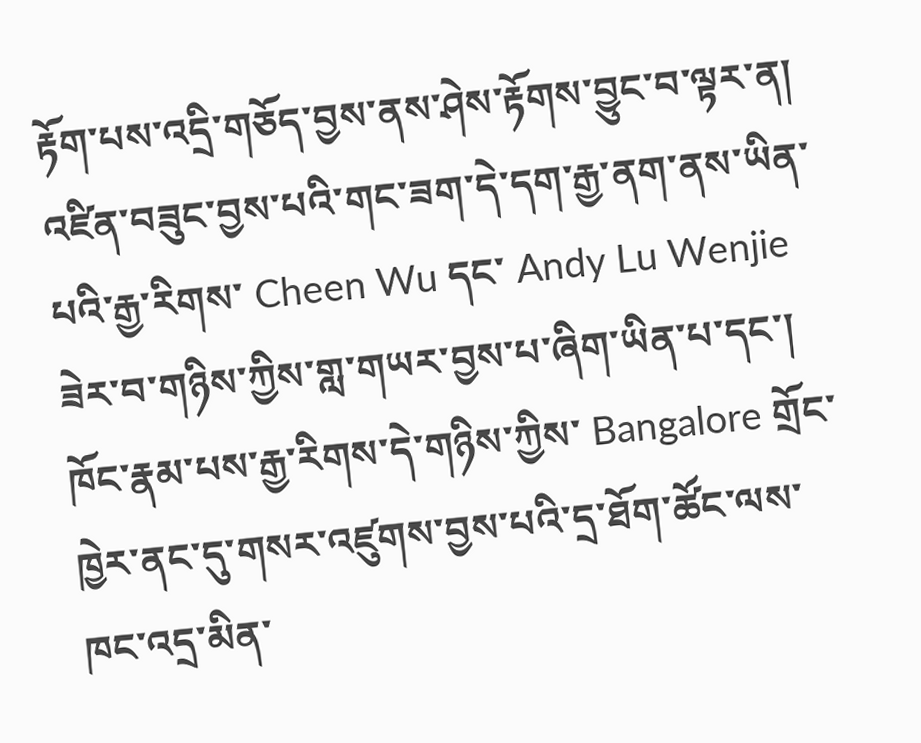རྟོག་པས་འདྲི་གཅོད་བྱས་ནས་ཤེས་རྟོགས་བྱུང་བ་ལྟར་ན། འཛིན་བཟུང་བྱས་པའི་གང་ཟག་དེ་དག་རྒྱ་ནག་ནས་ཡིན་པའི་རྒྱ་རིགས་ Cheen Wu དང་ Andy Lu Wenjie ཟེར་བ་གཉིས་ཀྱིས་གླ་གཡར་བྱས་པ་ཞིག་ཡིན་པ་དང་། ཁོང་རྣམ་པས་རྒྱ་རིགས་དེ་གཉིས་ཀྱིས་ Bangalore གྲོང་ཁྱེར་ནང་དུ་གསར་འཛུགས་བྱས་པའི་དྲ་ཐོག་ཚོང་ལས་ཁང་འདྲ་མིན་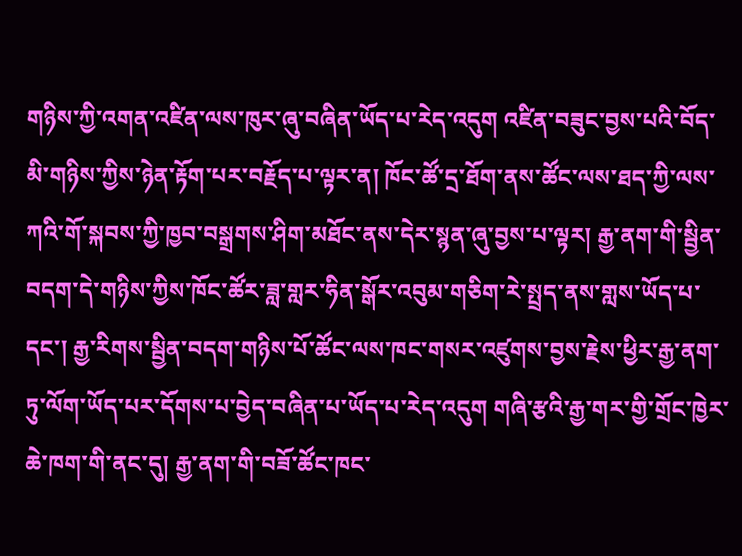གཉིས་ཀྱི་འགན་འཛིན་ལས་ཁུར་ཞུ་བཞིན་ཡོད་པ་རེད་འདུག འཛིན་བཟུང་བྱས་པའི་བོད་མི་གཉིས་ཀྱིས་ཉེན་རྟོག་པར་བརྗོད་པ་ལྟར་ན། ཁོང་ཚོ་དྲ་ཐོག་ནས་ཚོང་ལས་ཐད་ཀྱི་ལས་ཀའི་གོ་སྐབས་ཀྱི་ཁྱབ་བསྒྲགས་ཤིག་མཐོང་ནས་དེར་སྙན་ཞུ་བྱས་པ་ལྟར། རྒྱ་ནག་གི་སྦྱིན་བདག་དེ་གཉིས་ཀྱིས་ཁོང་ཚོར་ཟླ་གླར་ཧིན་སྒོར་འབུམ་གཅིག་རེ་སྤྲད་ནས་གླས་ཡོད་པ་དང་། རྒྱ་རིགས་སྦྱིན་བདག་གཉིས་པོ་ཚོང་ལས་ཁང་གསར་འཛུགས་བྱས་རྗེས་ཕྱིར་རྒྱ་ནག་ཏུ་ལོག་ཡོད་པར་དོགས་པ་བྱེད་བཞིན་པ་ཡོད་པ་རེད་འདུག གཞི་རྩའི་རྒྱ་གར་གྱི་གྲོང་ཁྱེར་ཆེ་ཁག་གི་ནང་དུ། རྒྱ་ནག་གི་བཟོ་ཚོང་ཁང་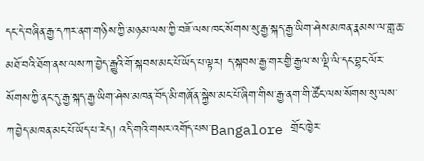དང་དེ་བཞིན་རྒྱ་དཀར་ནག་གཉིས་ཀྱི་མཉམ་ལས་ཀྱི་བཟོ་ལས་ཁང་སོགས་སུ་རྒྱ་སྐད་རྒྱ་ཡིག་ཤེས་མཁན་རྣམས་ལ་གླ་ཆ་མཐོ་བའི་ཐོག་ནས་ལས་ཀ་བྱེད་རྒྱུའི་གོ་སྐབས་མང་པོ་ཡོད་པ་ལྟར། ད་སྐབས་རྒྱ་གར་གྱི་རྒྱལ་ས་ལྡི་ལི་དང་བྷང་ལོར་སོགས་ཀྱི་ནང་དུ་རྒྱ་སྐད་རྒྱ་ཡིག་ཤེས་མཁན་བོད་མི་གཞོན་སྐྱེས་མང་པོ་ཞིག་གིས་རྒྱ་ནག་གི་ཚོང་ལས་སོགས་སུ་ལས་ཀ་བྱེད་མཁན་མང་པོ་ཡོད་པ་རེད། འདི་གའི་གསར་འགོད་པས་Bangalore གྲོང་ཁྱེར་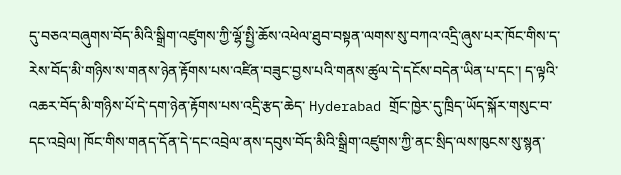དུ་བཅའ་བཞུགས་བོད་མིའི་སྒྲིག་འཛུགས་ཀྱི་ལྷོ་སྤྱི་ཆོས་འཕེལ་ཐུབ་བསྟན་ལགས་སུ་བཀའ་འདྲི་ཞུས་པར་ཁོང་གིས་ད་རེས་བོད་མི་གཉིས་ས་གནས་ཉེན་རྟོགས་པས་འཛིན་བཟུང་བྱས་པའི་གནས་ཚུལ་དེ་དངོས་བདེན་ཡིན་པ་དང་། ད་ལྟའི་འཆར་བོད་མི་གཉིས་པོ་དེ་དག་ཉེན་རྟོགས་པས་འདྲི་རྩད་ཆེད་ Hyderabad གྲོང་ཁྱེར་དུ་ཁྲིད་ཡོད་སྐོར་གསུང་བ་དང་འབྲེལ། ཁོང་གིས་གནད་དོན་དེ་དང་འབྲེལ་ནས་དབུས་བོད་མིའི་སྒྲིག་འཛུགས་ཀྱི་ནང་སྲིད་ལས་ཁུངས་སུ་སྙན་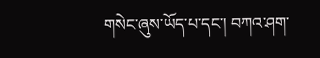གསེང་ཞུས་ཡོད་པ་དང་། བཀའ་ཤག་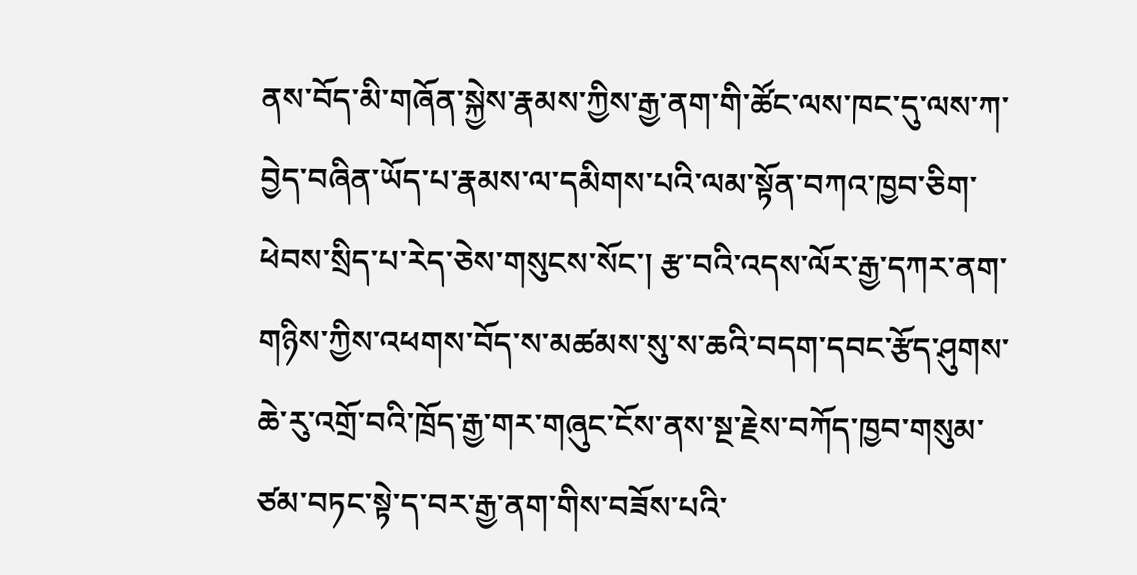ནས་བོད་མི་གཞོན་སྐྱེས་རྣམས་ཀྱིས་རྒྱ་ནག་གི་ཚོང་ལས་ཁང་དུ་ལས་ཀ་བྱེད་བཞིན་ཡོད་པ་རྣམས་ལ་དམིགས་པའི་ལམ་སྟོན་བཀའ་ཁྱབ་ཅིག་ཕེབས་སྲིད་པ་རེད་ཅེས་གསུངས་སོང་། རྩ་བའི་འདས་ལོར་རྒྱ་དཀར་ནག་གཉིས་ཀྱིས་འཕགས་བོད་ས་མཚམས་སུ་ས་ཆའི་བདག་དབང་རྩོད་ཤུགས་ཆེ་རུ་འགྲོ་བའི་ཁྲོད་རྒྱ་གར་གཞུང་ངོས་ནས་སྔ་རྗེས་བཀོད་ཁྱབ་གསུམ་ཙམ་བཏང་སྟེ་ད་བར་རྒྱ་ནག་གིས་བཟོས་པའི་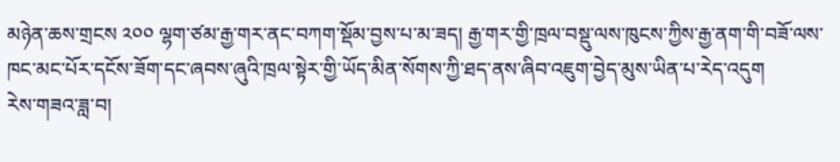མཉེན་ཆས་གྲངས ༢༠༠ ལྷག་ཙམ་རྒྱ་གར་ནང་བཀག་སྡོམ་བྱས་པ་མ་ཟད། རྒྱ་གར་གྱི་ཁྲལ་བསྡུ་ལས་ཁུངས་ཀྱིས་རྒྱ་ནག་གི་བཟོ་ལས་ཁང་མང་པོར་དངོས་ཟོག་དང་ཞབས་ཞུའི་ཁྲལ་སྟེར་གྱི་ཡོད་མིན་སོགས་ཀྱི་ཐད་ནས་ཞིབ་འཇུག་བྱེད་མུས་ཡིན་པ་རེད་འདུག
རེས་གཟའ་ཟླ་བ།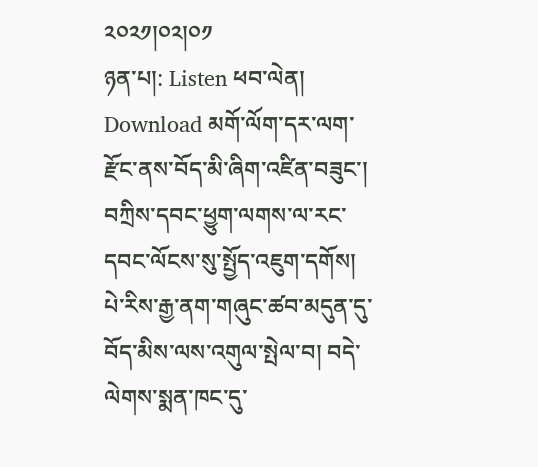༢༠༢༡།༠༢།༠༡
ཉན་པ།: Listen ཕབ་ལེན། Download མགོ་ལོག་དར་ལག་རྫོང་ནས་བོད་མི་ཞིག་འཛིན་བཟུང་། བཀྲིས་དབང་ཕྱུག་ལགས་ལ་རང་དབང་ལོངས་སུ་སྤྱོད་འཇུག་དགོས། པེ་རིས་རྒྱ་ནག་གཞུང་ཚབ་མདུན་དུ་བོད་མིས་ལས་འགུལ་སྤེལ་བ། བདེ་ལེགས་སྨན་ཁང་དུ་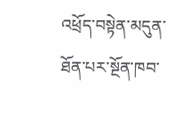འཕྲོད་བསྟེན་མདུན་ཐོན་པར་སྔོན་ཁབ་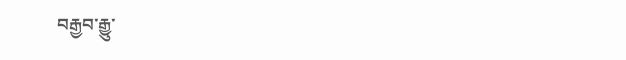བརྒྱབ་རྒྱུ་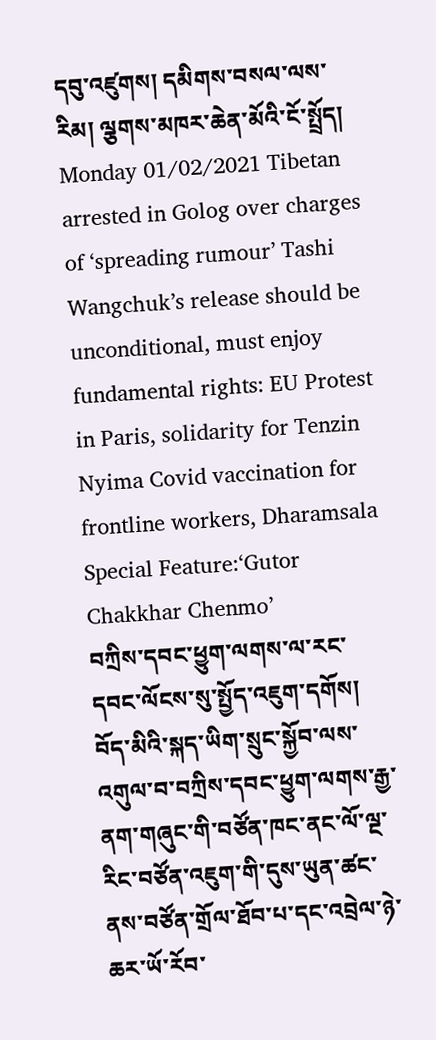དབུ་འཛུགས། དམིགས་བསལ་ལས་རིམ། ལྕགས་མཁར་ཆེན་མོའི་ངོ་སྤྲོད། Monday 01/02/2021 Tibetan arrested in Golog over charges of ‘spreading rumour’ Tashi Wangchuk’s release should be unconditional, must enjoy fundamental rights: EU Protest in Paris, solidarity for Tenzin Nyima Covid vaccination for frontline workers, Dharamsala Special Feature:‘Gutor Chakkhar Chenmo’
བཀྲིས་དབང་ཕྱུག་ལགས་ལ་རང་དབང་ལོངས་སུ་སྤྱོད་འཇུག་དགོས།
བོད་མིའི་སྐད་ཡིག་སྲུང་སྐྱོབ་ལས་འགུལ་བ་བཀྲིས་དབང་ཕྱུག་ལགས་རྒྱ་ནག་གཞུང་གི་བཙོན་ཁང་ནང་ལོ་ལྔ་རིང་བཙོན་འཇུག་གི་དུས་ཡུན་ཚང་ནས་བཙོན་གྲོལ་ཐོབ་པ་དང་འབྲེལ་ཉེ་ཆར་ཡོ་རོབ་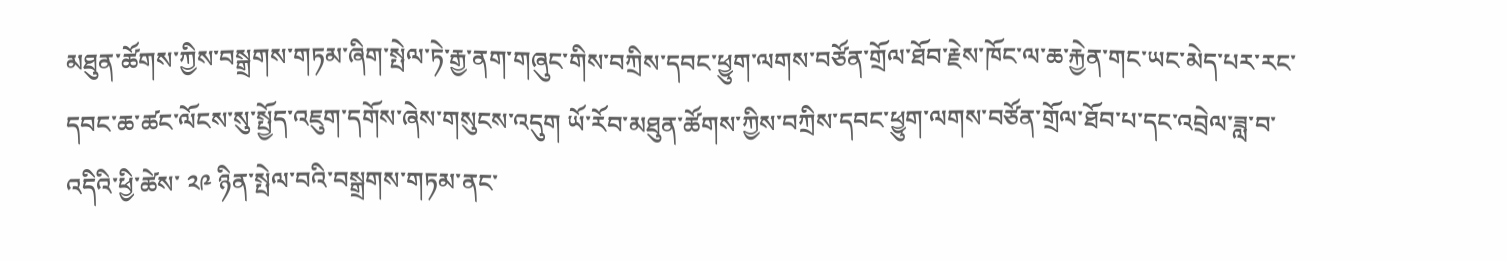མཐུན་ཚོགས་ཀྱིས་བསྒྲགས་གཏམ་ཞིག་སྤེལ་ཏེ་རྒྱ་ནག་གཞུང་གིས་བཀྲིས་དབང་ཕྱུག་ལགས་བཙོན་གྲོལ་ཐོབ་རྗེས་ཁོང་ལ་ཆ་རྐྱེན་གང་ཡང་མེད་པར་རང་དབང་ཆ་ཚང་ལོངས་སུ་སྤྱོད་འཇུག་དགོས་ཞེས་གསུངས་འདུག ཡོ་རོབ་མཐུན་ཚོགས་ཀྱིས་བཀྲིས་དབང་ཕྱུག་ལགས་བཙོན་གྲོལ་ཐོབ་པ་དང་འབྲེལ་ཟླ་བ་འདིའི་ཕྱི་ཚེས་ ༢༩ ཉིན་སྤེལ་བའི་བསྒྲགས་གཏམ་ནང་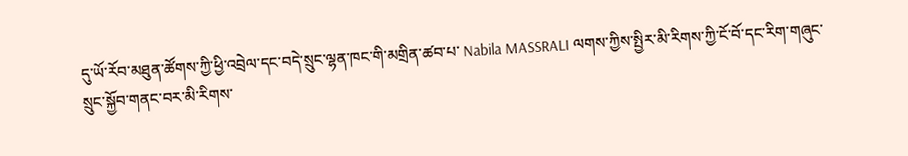དུ་ཡོ་རོབ་མཐུན་ཚོགས་ཀྱི་ཕྱི་འབྲེལ་དང་བདེ་སྲུང་ལྷན་ཁང་གི་མགྲིན་ཚབ་པ་ Nabila MASSRALI ལགས་ཀྱིས་སྤྱིར་མི་རིགས་ཀྱི་ངོ་བོ་དང་རིག་གཞུང་སྲུང་སྐྱོབ་གནང་བར་མི་རིགས་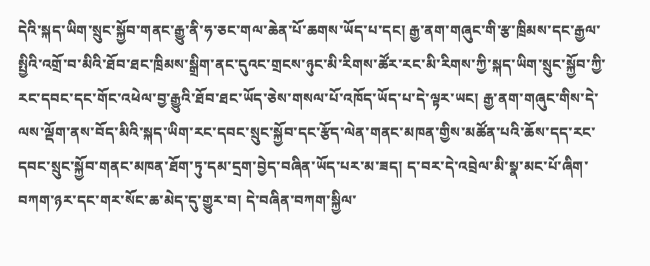དེའི་སྐད་ཡིག་སྲུང་སྐྱོབ་གནང་རྒྱུ་ནི་ཧ་ཅང་གལ་ཆེན་པོ་ཆགས་ཡོད་པ་དང། རྒྱ་ནག་གཞུང་གི་རྩ་ཁྲིམས་དང་རྒྱལ་སྤྱིའི་འགྲོ་བ་མིའི་ཐོབ་ཐང་ཁྲིམས་སྒྲིག་ནང་དུའང་གྲངས་ཉུང་མི་རིགས་ཚོར་རང་མི་རིགས་ཀྱི་སྐད་ཡིག་སྲུང་སྐྱོབ་ཀྱི་རང་དབང་དང་གོང་འཕེལ་བྱ་རྒྱུའི་ཐོབ་ཐང་ཡོད་ཅེས་གསལ་པོ་འཁོད་ཡོད་པ་དེ་ལྟར་ཡང། རྒྱ་ནག་གཞུང་གིས་དེ་ལས་ལྡོག་ནས་བོད་མིའི་སྐད་ཡིག་རང་དབང་སྲུང་སྐྱོབ་དང་རྩོད་ལེན་གནང་མཁན་གྱིས་མཚོན་པའི་ཆོས་དད་རང་དབང་སྲུང་སྐྱོབ་གནང་མཁན་ཐོག་ཏུ་དམ་དྲག་བྱེད་བཞིན་ཡོད་པར་མ་ཟད། ད་བར་དེ་འབྲེལ་མི་སྣ་མང་པོ་ཞིག་བཀག་ཉར་དང་གར་སོང་ཆ་མེད་དུ་གྱུར་བ། དེ་བཞིན་བཀག་སྐྱིལ་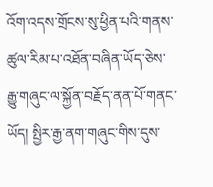འོག་འདས་གྲོངས་སུ་ཕྱིན་པའི་གནས་ཚུལ་རིམ་པ་འཐོན་བཞིན་ཡོད་ཅེས་རྒྱུ་གཞུང་ལ་སྐྱོན་བརྗོད་ནན་པོ་གནང་ཡོད། སྤྱིར་རྒྱ་ནག་གཞུང་གིས་དུས་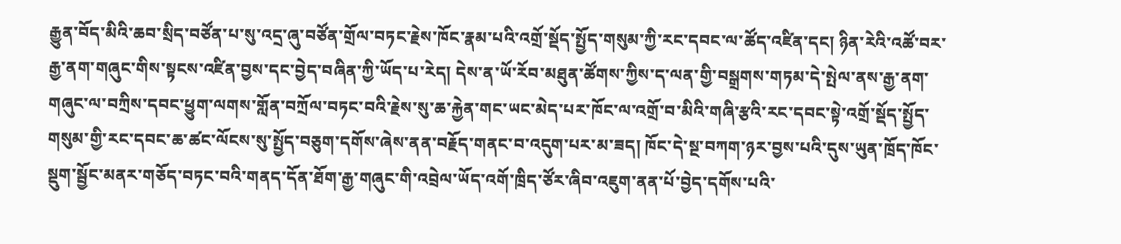རྒྱུན་བོད་མིའི་ཆབ་སྲིད་བཙོན་པ་སུ་འདྲ་ཞུ་བཙོན་གྲོལ་བཏང་རྗེས་ཁོང་རྣམ་པའི་འགྲོ་སྡོད་སྤྱོད་གསུམ་ཀྱི་རང་དབང་ལ་ཚོད་འཛིན་དང། ཉིན་རེའི་འཚོ་བར་རྒྱ་ནག་གཞུང་གིས་སྟངས་འཛིན་བྱས་དང་བྱེད་བཞིན་ཀྱི་ཡོད་པ་རེད། དེས་ན་ཡོ་རོབ་མཐུན་ཚོགས་ཀྱིས་ད་ལན་གྱི་བསྒྲགས་གཏམ་དེ་སྤེལ་ནས་རྒྱ་ནག་གཞུང་ལ་བཀྲིས་དབང་ཕྱུག་ལགས་གློན་བཀྲོལ་བཏང་བའི་རྗེས་སུ་ཆ་རྐྱེན་གང་ཡང་མེད་པར་ཁོང་ལ་འགྲོ་བ་མིའི་གཞི་རྩའི་རང་དབང་སྟེ་འགྲོ་སྡོད་སྤྱོད་གསུམ་གྱི་རང་དབང་ཆ་ཚང་ལོངས་སུ་སྤྱོད་བཅུག་དགོས་ཞེས་ནན་བརྗོད་གནང་བ་འདུག་པར་མ་ཟད། ཁོང་དེ་སྔ་བཀག་ཉར་བྱས་པའི་དུས་ཡུན་ཁྲོད་ཁོང་སྡུག་སྦྱོང་མནར་གཅོད་བཏང་བའི་གནད་དོན་ཐོག་རྒྱ་གཞུང་གི་འབྲེལ་ཡོད་འགོ་ཁྲིད་ཙོར་ཞིབ་འཇུག་ནན་པོ་བྱེད་དགོས་པའི་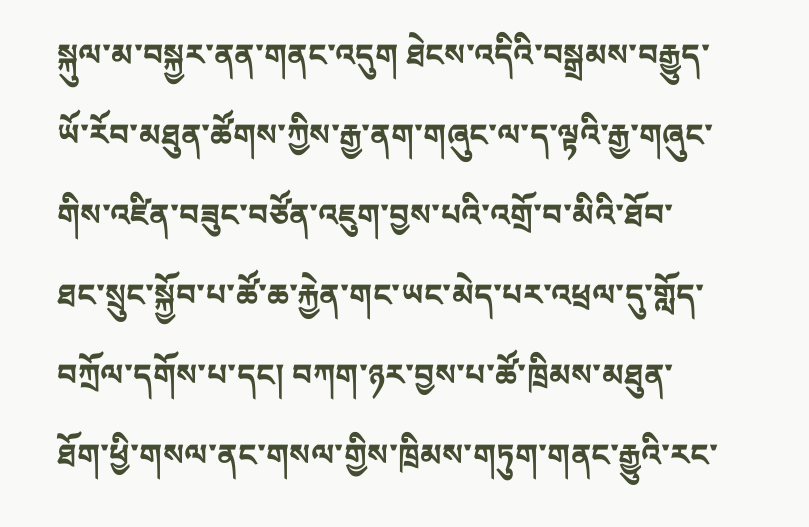སྐུལ་མ་བསྐྱར་ནན་གནང་འདུག ཐེངས་འདིའི་བསྒྲམས་བརྒྱུད་ཡོ་རོབ་མཐུན་ཚོགས་ཀྱིས་རྒྱ་ནག་གཞུང་ལ་ད་ལྟའི་རྒྱ་གཞུང་གིས་འཛིན་བཟུང་བཙོན་འཇུག་བྱས་པའི་འགྲོ་བ་མིའི་ཐོབ་ཐང་སྲུང་སྐྱོབ་པ་ཚོ་ཆ་རྐྱེན་གང་ཡང་མེད་པར་འཕྲལ་དུ་གློད་བཀྲོལ་དགོས་པ་དང། བཀག་ཉར་བྱས་པ་ཚོ་ཁྲིམས་མཐུན་ཐོག་ཕྱི་གསལ་ནང་གསལ་གྱིས་ཁྲིམས་གཏུག་གནང་རྒྱུའི་རང་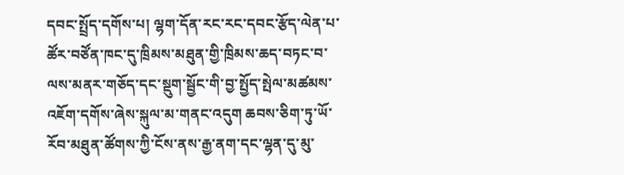དབང་སྤྲོད་དགོས་པ། ལྷག་དོན་རང་རང་དབང་རྩོད་ལེན་པ་ཚོར་བཙོན་ཁང་དུ་ཁྲིམས་མཐུན་གྱི་ཁྲིམས་ཆད་བཏང་བ་ལས་མནར་གཅོད་དང་སྡུག་སྦྱོང་གི་བྱ་སྤྱོད་སྤེལ་མཚམས་འཇོག་དགོས་ཞེས་སྐུལ་མ་གནང་འདུག ཆབས་ཅིག་ཏུ་ཡོ་རོབ་མཐུན་ཚོགས་ཀྱི་ངོས་ནས་རྒྱ་ནག་དང་ལྷན་དུ་མུ་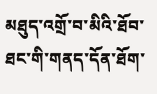མཐུད་འགྲོ་བ་མིའི་ཐོབ་ཐང་གི་གནད་དོན་ཐོག་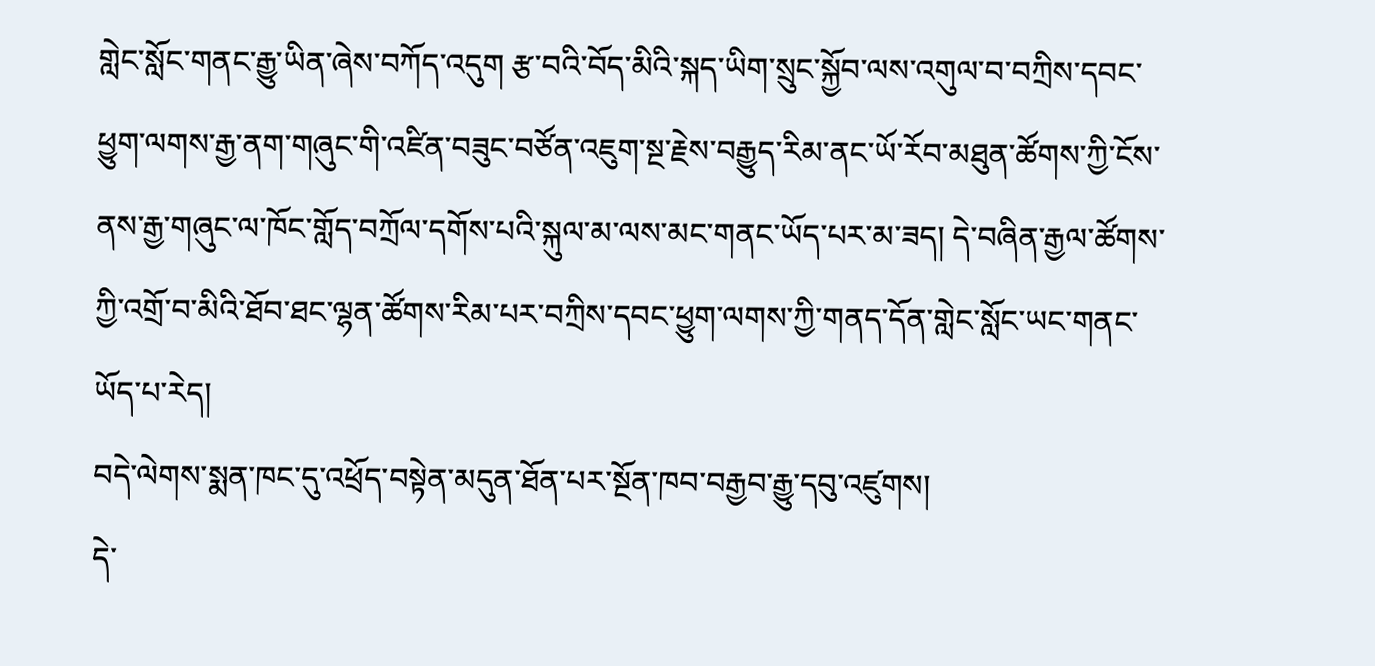གླེང་སློང་གནང་རྒྱུ་ཡིན་ཞེས་བཀོད་འདུག རྩ་བའི་བོད་མིའི་སྐད་ཡིག་སྲུང་སྐྱོབ་ལས་འགུལ་བ་བཀྲིས་དབང་ཕྱུག་ལགས་རྒྱ་ནག་གཞུང་གི་འཛིན་བཟུང་བཙོན་འཇུག་སྔ་རྗེས་བརྒྱུད་རིམ་ནང་ཡོ་རོབ་མཐུན་ཚོགས་ཀྱི་ངོས་ནས་རྒྱ་གཞུང་ལ་ཁོང་གློད་བཀྲོལ་དགོས་པའི་སྐུལ་མ་ལས་མང་གནང་ཡོད་པར་མ་ཟད། དེ་བཞིན་རྒྱལ་ཚོགས་ཀྱི་འགྲོ་བ་མིའི་ཐོབ་ཐང་ལྷན་ཚོགས་རིམ་པར་བཀྲིས་དབང་ཕྱུག་ལགས་ཀྱི་གནད་དོན་གླེང་སློང་ཡང་གནང་ཡོད་པ་རེད།
བདེ་ལེགས་སྨན་ཁང་དུ་འཕྲོད་བསྟེན་མདུན་ཐོན་པར་སྔོན་ཁབ་བརྒྱབ་རྒྱུ་དབུ་འཛུགས།
དེ་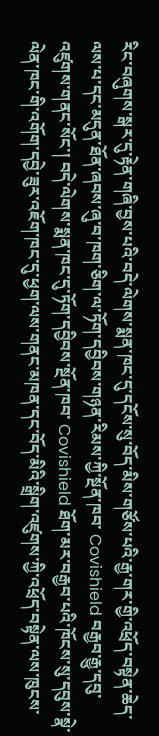རིང་བཞུགས་སྒར་དུ་རྟེན་གཞི་བྱས་པའི་བདེ་ལེགས་སྨན་ཁང་དུ་དངོས་སུ་བོད་མིས་གཙོས་པའི་རྒྱ་གར་གྱི་འཕྲོད་བསྟེན་ཆེད་ལས་པ་དང་མདུན་ཐོན་ཞབས་ཞུ་བ་ཁག་ཅིག་ལ་ཏོག་དབྱིབས་གཉན་རིམས་ཀྱི་སྔོན་ཁབ་ Covishield བརྒྱབ་རྒྱུ་དབུ་འཛུགས་གནང་སོང་། བདེ་ལེགས་སྨན་ཁང་དུ་ཏོག་དབྱིབས་སྔོན་ཁབ་ Covishield ཐོག་མར་བརྒྱབ་པའི་ཁོངས་སུ་དབུས་སྣེ་ལེན་ཁང་གི་འགོག་དབྱེ་ཟུར་འཇོག་ཁང་དུ་ཕྱག་ལས་གནང་མཁན་དང་བོད་མིའི་སྒྲིག་འཛུགས་ཀྱི་འཕྲོད་བསྟེན་ལས་ཁུངས་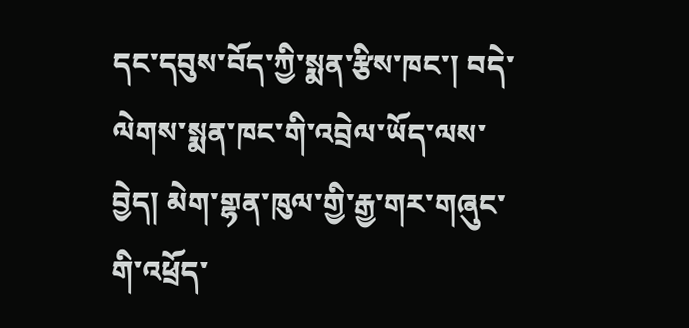དང་དབུས་བོད་ཀྱི་སྨན་རྩིས་ཁང་། བདེ་ལེགས་སྨན་ཁང་གི་འབྲེལ་ཡོད་ལས་བྱེད། མེག་གྷན་ཁུལ་གྱི་རྒྱ་གར་གཞུང་གི་འཕྲོད་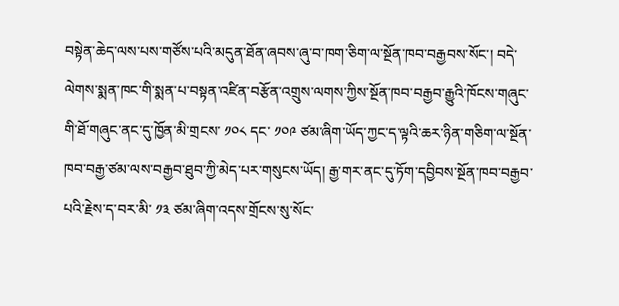བསྟེན་ཆེད་ལས་པས་གཙོས་པའི་མདུན་ཐོན་ཞབས་ཞུ་བ་ཁག་ཅིག་ལ་སྔོན་ཁབ་བརྒྱབས་སོང་། བདེ་ལེགས་སྨན་ཁང་གི་སྨན་པ་བསྟན་འཛིན་བརྩོན་འགྲུས་ལགས་ཀྱིས་སྔོན་ཁབ་བརྒྱབ་རྒྱུའི་ཁོངས་གཞུང་གི་ཐོ་གཞུང་ནང་དུ་ཁྱོན་མི་གྲངས་ ༡༠༨ དང་ ༡༠༩ ཙམ་ཞིག་ཡོད་ཀྱང་ད་ལྟའི་ཆར་ཉིན་གཅིག་ལ་སྔོན་ཁབ་བརྒྱ་ཙམ་ལས་བརྒྱབ་ཐུབ་ཀྱི་མེད་པར་གསུངས་ཡོད། རྒྱ་གར་ནང་དུ་ཏོག་དབྱིབས་སྔོན་ཁབ་བརྒྱབ་པའི་རྗེས་ད་བར་མི་ ༡༣ ཙམ་ཞིག་འདས་གྲོངས་སུ་སོང་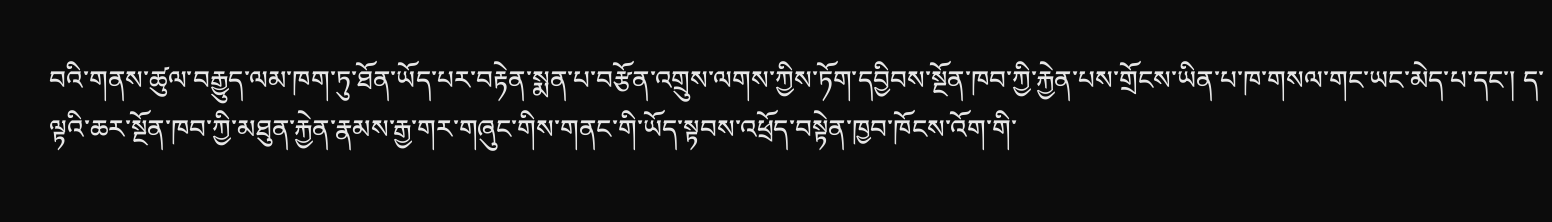བའི་གནས་ཚུལ་བརྒྱུད་ལམ་ཁག་ཏུ་ཐོན་ཡོད་པར་བརྟེན་སྨན་པ་བརྩོན་འགྲུས་ལགས་ཀྱིས་ཏོག་དབྱིབས་སྔོན་ཁབ་ཀྱི་རྐྱེན་པས་གྲོངས་ཡིན་པ་ཁ་གསལ་གང་ཡང་མེད་པ་དང་། ད་ལྟའི་ཆར་སྔོན་ཁབ་ཀྱི་མཐུན་རྐྱེན་རྣམས་རྒྱ་གར་གཞུང་གིས་གནང་གི་ཡོད་སྟབས་འཕྲོད་བསྟེན་ཁྱབ་ཁོངས་འོག་གི་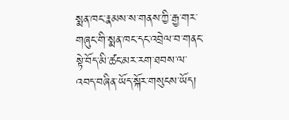སྨན་ཁང་རྣམས་ས་གནས་ཀྱི་རྒྱ་གར་གཞུང་གི་སྨན་ཁང་དང་འབྲེལ་བ་གནང་སྟེ་བོད་མི་ཚང་མར་རག་ཐབས་ལ་འབད་བཞིན་ཡོད་སྐོར་གསུངས་ཡོད།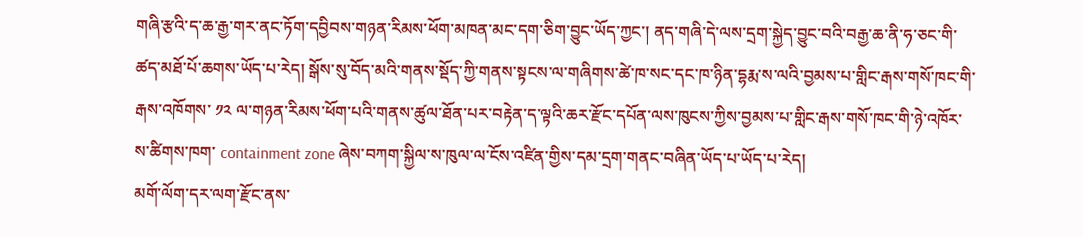གཞི་རྩའི་ད་ཆ་རྒྱ་གར་ནང་ཏོག་དབྱིབས་གཉན་རིམས་ཕོག་མཁན་མང་དག་ཅིག་བྱུང་ཡོད་ཀྱང་། ནད་གཞི་དེ་ལས་དྲག་སྐྱེད་བྱུང་བའི་བརྒྱ་ཆ་ནི་ཧ་ཅང་གི་ཚད་མཐོ་པོ་ཆགས་ཡོད་པ་རེད། སྒོས་སུ་བོད་མའི་གནས་སྡོད་ཀྱི་གནས་སྟངས་ལ་གཞིགས་ཚེ་ཁ་སང་དང་ཁ་ཉིན་དྷརྨ་ས་ལའི་བྱམས་པ་གླིང་རྒས་གསོ་ཁང་གི་རྒས་འཁོགས་ ༡༢ ལ་གཉན་རིམས་ཕོག་པའི་གནས་ཚུལ་ཐོན་པར་བརྟེན་ད་ལྟའི་ཆར་རྫོང་དཔོན་ལས་ཁུངས་ཀྱིས་བྱམས་པ་གླིང་རྒས་གསོ་ཁང་གི་ཉེ་འཁོར་ས་ཚིགས་ཁག་ containment zone ཞེས་བཀག་སྐྱིལ་ས་ཁུལ་ལ་ངོས་འཛིན་གྱིས་དམ་དྲག་གནང་བཞིན་ཡོད་པ་ཡོད་པ་རེད།
མགོ་ལོག་དར་ལག་རྫོང་ནས་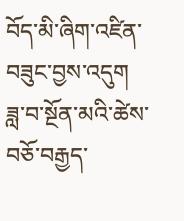བོད་མི་ཞིག་འཛིན་བཟུང་བྱས་འདུག
ཟླ་བ་སྔོན་མའི་ཚེས་བཅོ་བརྒྱད་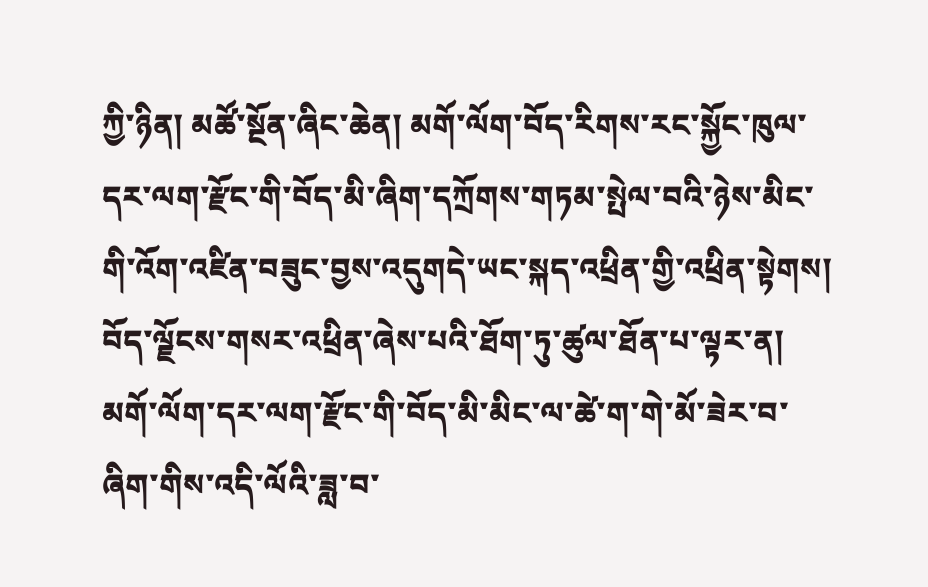ཀྱི་ཉིན། མཚོ་སྔོན་ཞིང་ཆེན། མགོ་ལོག་བོད་རིགས་རང་སྐྱོང་ཁུལ་དར་ལག་རྫོང་གི་བོད་མི་ཞིག་དཀྲོགས་གཏམ་སྤེལ་བའི་ཉེས་མིང་གི་འོག་འཛིན་བཟུང་བྱས་འདུགདེ་ཡང་སྐད་འཕྲིན་གྱི་འཕྲིན་སྟེགས། བོད་ལྗོངས་གསར་འཕྲིན་ཞེས་པའི་ཐོག་ཏུ་ཚུལ་ཐོན་པ་ལྟར་ན། མགོ་ལོག་དར་ལག་རྫོང་གི་བོད་མི་མིང་ལ་ཚེ་ག་གེ་མོ་ཟེར་བ་ཞིག་གིས་འདི་ལོའི་ཟླ་བ་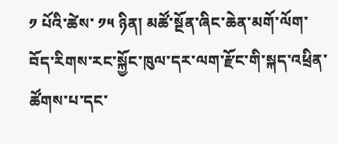༡ པོའི་ཚེས་ ༡༥ ཉིན། མཚོ་སྔོན་ཞིང་ཆེན་མགོ་ལོག་བོད་རིགས་རང་སྐྱོང་ཁུལ་དར་ལག་རྫོང་གི་སྐད་འཕྲིན་ཚོགས་པ་དང་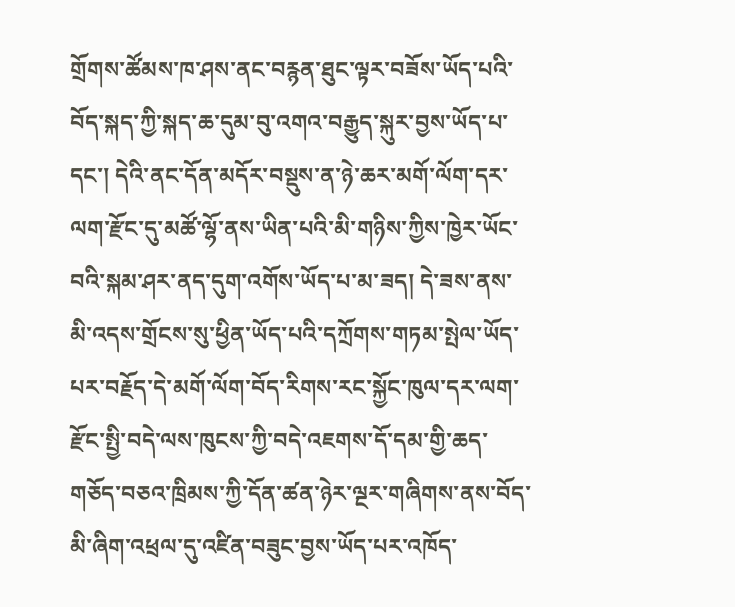གྲོགས་ཚོམས་ཁ་ཤས་ནང་བརྙན་ཐུང་ལྟར་བཟོས་ཡོད་པའི་བོད་སྐད་ཀྱི་སྐད་ཆ་དུམ་བུ་འགའ་བརྒྱུད་སྐུར་བྱས་ཡོད་པ་དང་། དེའི་ནང་དོན་མདོར་བསྡུས་ན་ཉེ་ཆར་མགོ་ལོག་དར་ལག་རྫོང་དུ་མཚོ་ལྷོ་ནས་ཡིན་པའི་མི་གཉིས་ཀྱིས་ཁྱེར་ཡོང་བའི་སྐམ་ཤར་ནད་དུག་འགོས་ཡོད་པ་མ་ཟད། དེ་ཟས་ནས་མི་འདས་གྲོངས་སུ་ཕྱིན་ཡོད་པའི་དཀྲོགས་གཏམ་སྤེལ་ཡོད་པར་བརྗོད་དེ་མགོ་ལོག་བོད་རིགས་རང་སྐྱོང་ཁུལ་དར་ལག་རྫོང་སྤྱི་བདེ་ལས་ཁུངས་ཀྱི་བདེ་འཇགས་དོ་དམ་གྱི་ཆད་གཅོད་བཅའ་ཁྲིམས་ཀྱི་དོན་ཚན་ཉེར་ལྔར་གཞིགས་ནས་བོད་མི་ཞིག་འཕྲལ་དུ་འཛིན་བཟུང་བྱས་ཡོད་པར་འཁོད་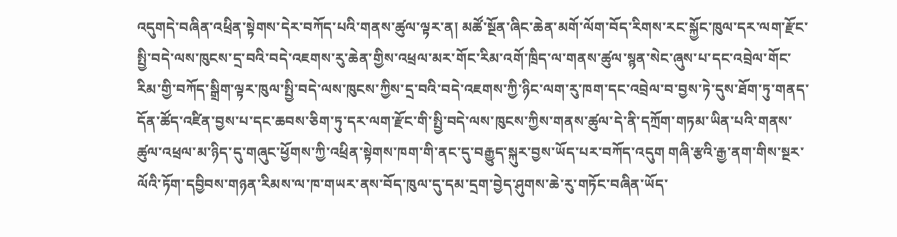འདུགདེ་བཞིན་འཕྲིན་སྟེགས་དེར་བཀོད་པའི་གནས་ཚུལ་ལྟར་ན། མཚོ་སྔོན་ཞིང་ཆེན་མགོ་ལོག་བོད་རིགས་རང་སྐྱོང་ཁུལ་དར་ལག་རྫོང་སྤྱི་བདེ་ལས་ཁུངས་དྲ་བའི་བདེ་འཇགས་རུ་ཆེན་གྱིས་འཕྲལ་མར་གོང་རིམ་འགོ་ཁྲིད་ལ་གནས་ཚུལ་སྙན་སེང་ཞུས་པ་དང་འབྲེལ་གོང་རིམ་གྱི་བཀོད་སྒྲིག་ལྟར་ཁུལ་སྤྱི་བདེ་ལས་ཁུངས་ཀྱིས་དྲ་བའི་བདེ་འཇགས་ཀྱི་ཉིང་ལག་རུ་ཁག་དང་འབྲེལ་བ་བྱས་ཏེ་དུས་ཐོག་ཏུ་གནད་དོན་ཚོད་འཛིན་བྱས་པ་དང་ཆབས་ཅིག་ཏུ་དར་ལག་རྫོང་གི་སྤྱི་བདེ་ལས་ཁུངས་ཀྱིས་གནས་ཚུལ་དེ་ནི་དཀྲོག་གཏམ་ཡིན་པའི་གནས་ཚུལ་འཕྲལ་མ་ཉིད་དུ་གཞུང་ཕྱོགས་ཀྱི་འཕྲིན་སྟེགས་ཁག་གི་ནང་དུ་བརྒྱུད་སྐུར་བྱས་ཡོད་པར་བཀོད་འདུག གཞི་རྩའི་རྒྱ་ནག་གིས་སྔར་ལོའི་ཏོག་དབྱིབས་གཉན་རིམས་ལ་ཁ་གཡར་ནས་བོད་ཁུལ་དུ་དམ་དྲག་བྱེད་ཤུགས་ཆེ་རུ་གཏོང་བཞིན་ཡོད་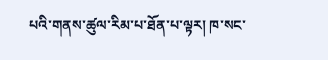པའི་གནས་ཚུལ་རིམ་པ་ཐོན་པ་ལྟར། ཁ་སང་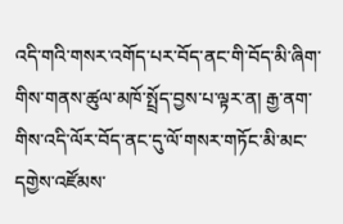འདི་གའི་གསར་འགོད་པར་བོད་ནང་གི་བོད་མི་ཞིག་གིས་གནས་ཚུལ་མཁོ་སྤྲོད་བྱས་པ་ལྟར་ན། རྒྱ་ནག་གིས་འདི་ལོར་བོད་ནང་དུ་ལོ་གསར་གཏོང་མི་མང་དགྱེས་འཛོམས་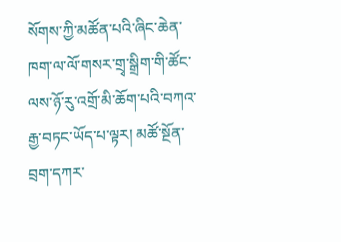སོགས་ཀྱི་མཚོན་པའི་ཞིང་ཆེན་ཁག་ལ་ལོ་གསར་གྲྭ་སྒྲིག་གི་ཚོང་ལས་ཉོ་རུ་འགྲོ་མི་ཆོག་པའི་བཀའ་རྒྱ་བཏང་ཡོད་པ་ལྟར། མཚོ་སྔོན་བྲག་དཀར་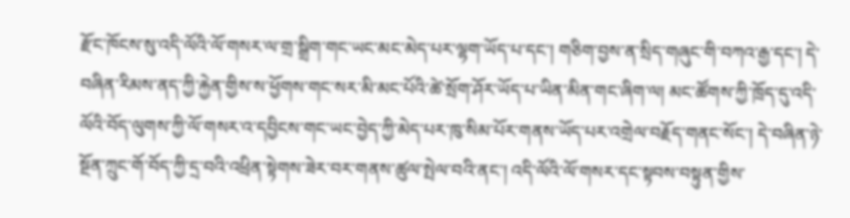རྫོང་ཁོངས་སུ་འདི་ལོའི་ལོ་གསར་ལ་གྲ་སྒྲིག་གང་ཡང་མང་མེད་པར་ལྷག་ཡོད་པ་དང་། གཅིག་བྱས་ན་སྲིད་གཞུང་གི་བཀའ་རྒྱ་དང་། དེ་བཞིན་རིམས་ནད་ཀྱི་རྐྱེན་གྱིས་ས་ཕྱོགས་གང་སར་མི་མང་པོའི་ཚེ་སྲོག་ཤོར་ཡོད་པ་ཡིན་མིན་གང་ཞིག་ལ། མང་ཚོགས་ཀྱི་ཁྲོད་དུ་འདི་ལོའི་བོད་ལུགས་ཀྱི་ལོ་གསར་འ་དབྱིངས་གང་ཡང་བྱེད་ཀྱི་མེད་པར་ཁུ་སིམ་པོར་གནས་ཡོད་པར་འགྲེལ་བརྗོད་གནང་སོང་། དེ་བཞིན་ཉེ་སྔོན་ཀྲུང་གོ་བོད་ཀྱི་དྲ་བའི་འཕྲིན་སྟེགས་ཟེར་བར་གནས་ཚུལ་སྤེལ་བའི་ནང་། འདི་ལོའི་ལོ་གསར་དང་སྟབས་བསྟུན་གྱིས་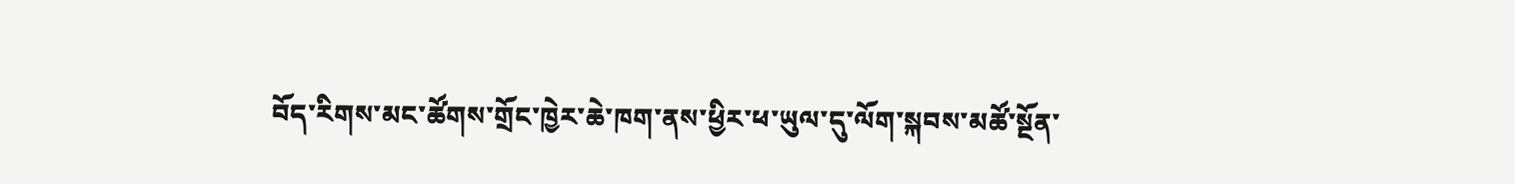བོད་རིགས་མང་ཚོགས་གྲོང་ཁྱེར་ཆེ་ཁག་ནས་ཕྱིར་ཕ་ཡུལ་དུ་ལོག་སྐབས་མཚོ་སྔོན་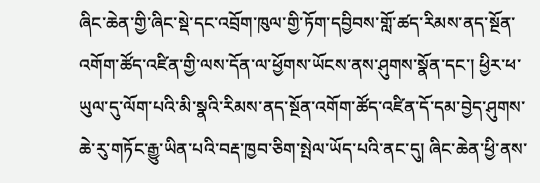ཞིང་ཆེན་གྱི་ཞིང་སྡེ་དང་འབྲོག་ཁུལ་གྱི་ཏོག་དབྱིབས་གློ་ཚད་རིམས་ནད་སྔོན་འགོག་ཚོད་འཛིན་གྱི་ལས་དོན་ལ་ཕྱོགས་ཡོངས་ནས་ཤུགས་སྣོན་དང་། ཕྱིར་ཕ་ཡུལ་དུ་ལོག་པའི་མི་སྣའི་རིམས་ནད་སྔོན་འགོག་ཚོད་འཛིན་དོ་དམ་བྱེད་ཤུགས་ཆེ་རུ་གཏོང་རྒྱུ་ཡིན་པའི་བརྡ་ཁྱབ་ཅིག་སྤེལ་ཡོད་པའི་ནང་དུ། ཞིང་ཆེན་ཕྱི་ནས་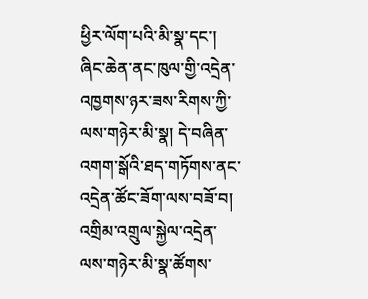ཕྱིར་ལོག་པའི་མི་སྣ་དང་། ཞིང་ཆེན་ནང་ཁུལ་གྱི་འདྲེན་འཁྱགས་ཉར་ཟས་རིགས་ཀྱི་ལས་གཉེར་མི་སྣ། དེ་བཞིན་འགག་སྒོའི་ཐད་གཏོགས་ནང་འདྲེན་ཚོང་ཟོག་ལས་བཟོ་བ། འགྲིམ་འགྲུལ་སྐྱེལ་འདྲེན་ལས་གཉེར་མི་སྣ་ཚོགས་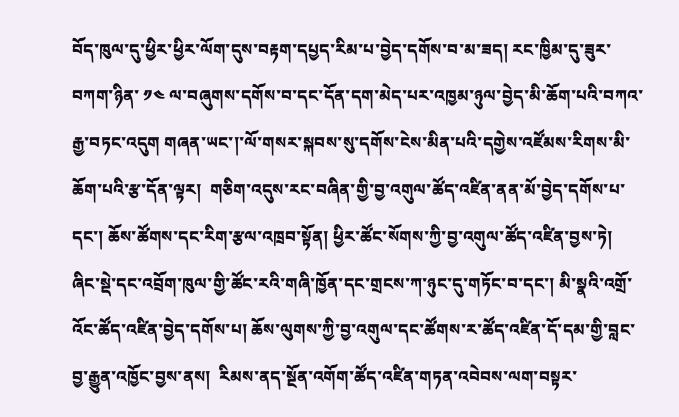བོད་ཁུལ་དུ་ཕྱིར་ཕྱིར་ལོག་དུས་བརྟག་དཔྱད་རིམ་པ་བྱེད་དགོས་བ་མ་ཟད། རང་ཁྱིམ་དུ་ཟུར་བཀག་ཉིན་ ༡༤ ལ་བཞུགས་དགོས་བ་དང་དོན་དག་མེད་པར་འཁྱམ་ཉུལ་བྱེད་མི་ཆོག་པའི་བཀའ་རྒྱ་བཏང་འདུག གཞན་ཡང་།་ལོ་གསར་སྐབས་སུ་དགོས་ངེས་མིན་པའི་དགྱེས་འཛོམས་རིགས་མི་ཆོག་པའི་རྩ་དོན་ལྟར།  གཅིག་འདུས་རང་བཞིན་གྱི་བྱ་འགུལ་ཚོད་འཛིན་ནན་མོ་བྱེད་དགོས་པ་དང་། ཆོས་ཚོགས་དང་རིག་རྩལ་འཁྲབ་སྟོན། ཕྱིར་ཚོང་སོགས་ཀྱི་བྱ་འགུལ་ཚོད་འཛིན་བྱས་ཏེ། ཞིང་སྡེ་དང་འབྲོག་ཁུལ་གྱི་ཚོང་རའི་གཞི་ཁྱོན་དང་གྲངས་ཀ་ཉུང་དུ་གཏོང་བ་དང་། མི་སྣའི་འགྲོ་འོང་ཚོད་འཛིན་བྱེད་དགོས་པ། ཆོས་ལུགས་ཀྱི་བྱ་འགུལ་དང་ཚོགས་ར་ཚོད་འཛིན་དོ་དམ་གྱི་བླང་བྱ་རྒྱུན་འཁྱོང་བྱས་ནས།  རིམས་ནད་སྔོན་འགོག་ཚོད་འཛིན་གཏན་འབེབས་ལག་བསྟར་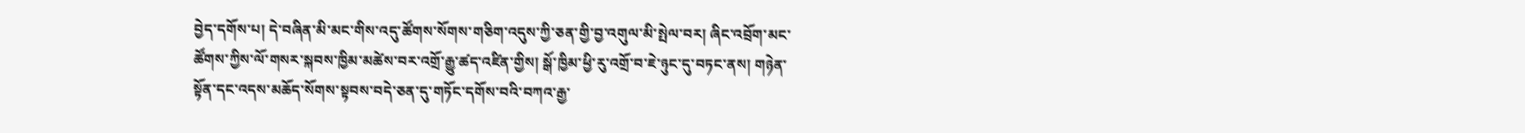བྱེད་དགོས་པ། དེ་བཞིན་མི་མང་གིས་འདུ་ཚོགས་སོགས་གཅིག་འདུས་ཀྱི་ཅན་གྱི་བྱ་འགུལ་མི་སྤེལ་བར། ཞིང་འབྲོག་མང་ཚོགས་ཀྱིས་ལོ་གསར་སྐབས་ཁྱིམ་མཚེས་བར་འགྲོ་རྒྱུ་ཚད་འཛིན་གྱིས། སྒོ་ཁྱིམ་ཕྱི་རུ་འགྲོ་བ་ཇེ་ཉུང་དུ་བཏང་ནས། གཉེན་སྟོན་དང་འདས་མཆོད་སོགས་སྟབས་བདེ་ཅན་དུ་གཏོང་དགོས་བའི་བཀའ་རྒྱ་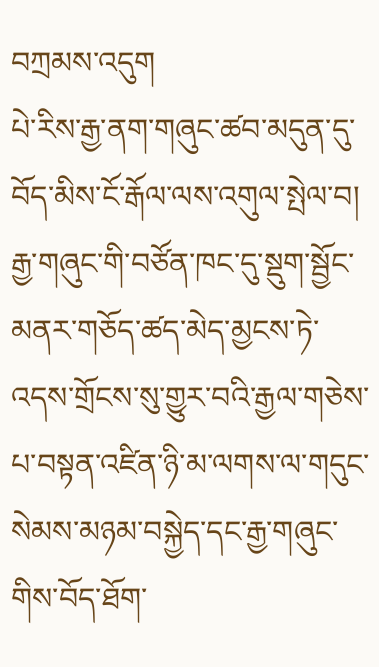བཀྲམས་འདུག
པེ་རིས་རྒྱ་ནག་གཞུང་ཚབ་མདུན་དུ་བོད་མིས་ངོ་རྒོལ་ལས་འགུལ་སྤེལ་བ།
རྒྱ་གཞུང་གི་བཙོན་ཁང་དུ་སྡུག་སྦྱོང་མནར་གཅོད་ཚད་མེད་མྱངས་ཏེ་འདས་གྲོངས་སུ་གྱུར་བའི་རྒྱལ་གཅེས་པ་བསྟན་འཛིན་ཉི་མ་ལགས་ལ་གདུང་སེམས་མཉམ་བསྐྱེད་དང་རྒྱ་གཞུང་གིས་བོད་ཐོག་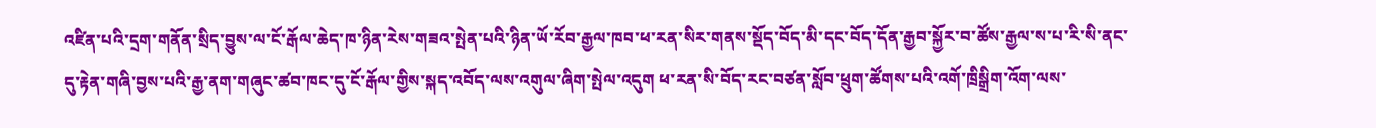འཛིན་པའི་དྲག་གནོན་སྲིད་བྱུས་ལ་ངོ་རྒོལ་ཆེད་ཁ་ཉིན་རེས་གཟའ་སྤེན་པའི་ཉིན་ཡོ་རོབ་རྒྱལ་ཁབ་ཕ་རན་སིར་གནས་སྡོད་བོད་མི་དང་བོད་དོན་རྒྱབ་སྐྱོར་བ་ཚོས་རྒྱལ་ས་པ་རི་སི་ནང་དུ་རྟེན་གཞི་བྱས་པའི་རྒྱ་ནག་གཞུང་ཚབ་ཁང་དུ་ངོ་རྒོལ་གྱིས་སྐད་འབོད་ལས་འགུལ་ཞིག་སྤེལ་འདུག ཕ་རན་སི་བོད་རང་བཙན་སློབ་ཕྲུག་ཚོགས་པའི་འགོ་ཁྲིསྒྲིག་འོག་ལས་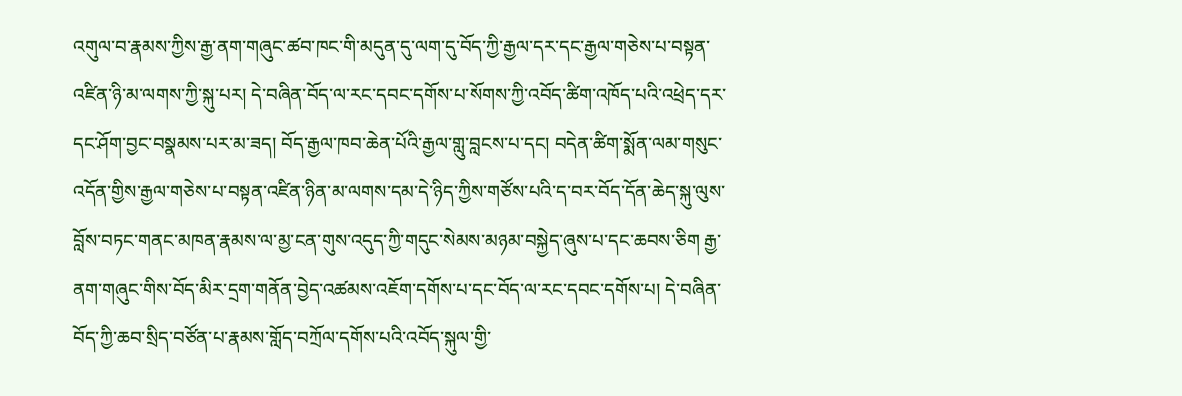འགུལ་བ་རྣམས་ཀྱིས་རྒྱ་ནག་གཞུང་ཚབ་ཁང་གི་མདུན་དུ་ལག་དུ་བོད་ཀྱི་རྒྱལ་དར་དང་རྒྱལ་གཅེས་པ་བསྟན་འཛིན་ཉི་མ་ལགས་ཀྱི་སྐུ་པར། དེ་བཞིན་བོད་ལ་རང་དབང་དགོས་པ་སོགས་ཀྱི་འབོད་ཚིག་འཁོད་པའི་འཕྲེད་དར་དང་ཤོག་བྱང་བསྣམས་པར་མ་ཟད། བོད་རྒྱལ་ཁབ་ཆེན་པོའི་རྒྱལ་གླུ་བླངས་པ་དང། བདེན་ཚིག་སྨོན་ལམ་གསུང་འདོན་གྱིས་རྒྱལ་གཅེས་པ་བསྟན་འཛིན་ཉིན་མ་ལགས་དམ་དེ་ཉིད་ཀྱིས་གཙོས་པའི་ད་བར་བོད་དོན་ཆེད་སྐུ་ལུས་བློས་བཏང་གནང་མཁན་རྣམས་ལ་མྱ་ངན་གུས་འདུད་ཀྱི་གདུང་སེམས་མཉམ་བསྐྱེད་ཞུས་པ་དང་ཆབས་ཅིག རྒྱ་ནག་གཞུང་གིས་བོད་མིར་དྲག་གནོན་བྱེད་འཚམས་འཇོག་དགོས་པ་དང་བོད་ལ་རང་དབང་དགོས་པ། དེ་བཞིན་བོད་ཀྱི་ཆབ་སྲིད་བཙོན་པ་རྣམས་གློད་བཀྲོལ་དགོས་པའི་འབོད་སྐུལ་གྱི་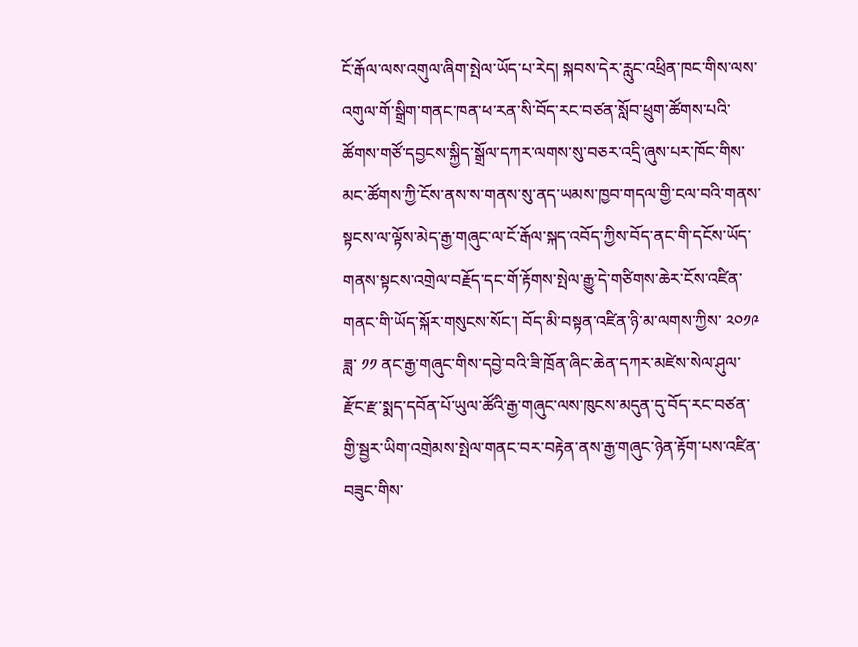ངོ་རྒོལ་ལས་འགུལ་ཞིག་སྤེལ་ཡོད་པ་རེད། སྐབས་དེར་རླུང་འཕྲིན་ཁང་གིས་ལས་འགུལ་གོ་སྒྲིག་གནང་ཁན་ཕ་རན་སི་བོད་རང་བཙན་སློབ་ཕྲུག་ཚོགས་པའི་ཚོགས་གཙོ་དབྱངས་སྐྱིད་སྒྲོལ་དཀར་ལགས་སུ་བཅར་འདྲི་ཞུས་པར་ཁོང་གིས་མང་ཚོགས་ཀྱི་ངོས་ནས་ས་གནས་སུ་ནད་ཡམས་ཁྱབ་གདལ་གྱི་ངལ་བའི་གནས་སྟངས་ལ་ལྟོས་མེད་རྒྱ་གཞུང་ལ་ངོ་རྒོལ་སྐད་འབོད་ཀྱིས་བོད་ནང་གི་དངོས་ཡོད་གནས་སྟངས་འགྲེལ་བརྗོད་དང་གོ་རྟོགས་སྤེལ་རྒྱུ་དེ་གཙིགས་ཆེར་ངོས་འཛིན་གནང་གི་ཡོད་སྐོར་གསུངས་སོང་། བོད་མི་བསྟན་འཛིན་ཉི་མ་ལགས་ཀྱིས་ ༢༠༡༩ ཟླ་ ༡༡ ནང་རྒྱ་གཞུང་གིས་དབྱེ་བའི་ཟི་ཁྲོན་ཞིང་ཆེན་དཀར་མཛེས་སེལ་ཤུལ་རྫོང་རྫ་སྨད་དབོན་པོ་ཡུལ་ཚོའི་རྒྱ་གཞུང་ལས་ཁུངས་མདུན་དུ་བོད་རང་བཙན་གྱི་སྦྱར་ཡིག་འགྲེམས་སྤེལ་གནང་བར་བརྟེན་ནས་རྒྱ་གཞུང་ཉེན་རྟོག་པས་འཛིན་བཟུང་གིས་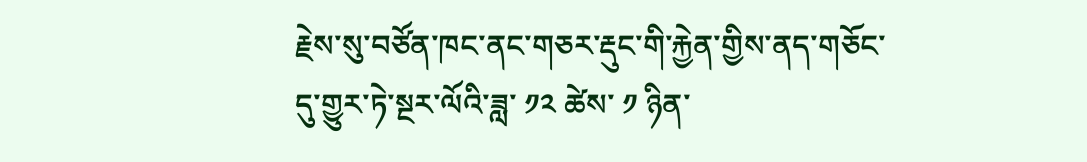རྗེས་སུ་བཙོན་ཁང་ནང་གཅར་རྡུང་གི་རྐྱེན་གྱིས་ནད་གཅོང་དུ་གྱུར་ཏེ་སྔར་ལོའི་ཟླ་ ༡༢ ཚེས་ ༡ ཉིན་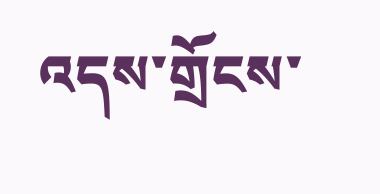འདས་གྲོངས་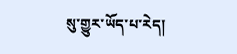སུ་གྱུར་ཡོད་པ་རེད།